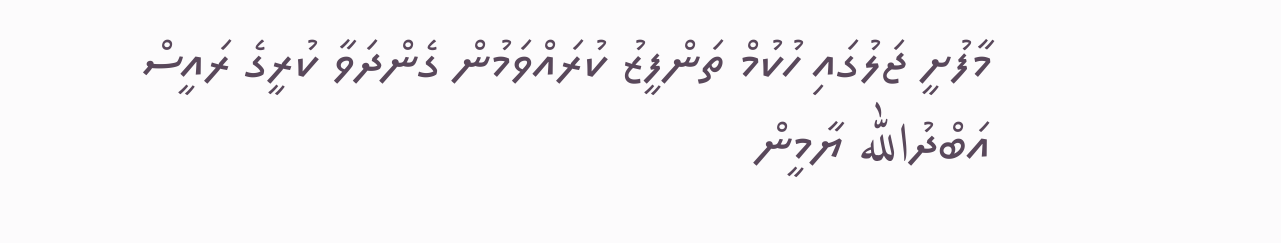މާފުށީ ޖަލުގައި ހުކުމް ތަންފީޒު ކުރައްވަމުން ގެންދަވާ ކުރީގެ ރައީސް އަބްދުالله ޔާމީން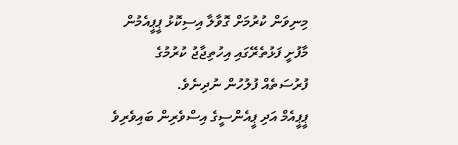މިނިވަން ކުރުމަށް ގޮވާލާ އިސިކޮޅު ޕީޕީއެމުން މާފުށީ ފަޅުތެރޭގައި އިހުތިޖާޖު ކުރުމުގެ ފުރުސަތެއް ފުލުހުން ނުދިނެވެ.
ޕީޕީއެމް އަދި ޕީއެންސީގެ އިސްވެރިން ބައިވެރިވެ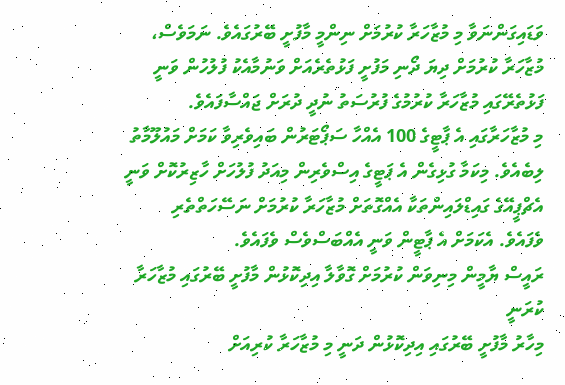ވަޑައިގަންނަވާ މި މުޒާހަރާ ކުރުމަށް ނިންމީ މާފުށީ ބޭރުގައެވެ. ނަމަވެސް، މުޒާހަރާ ކުރުމަށް ދިޔަ ދޯނި މަފުށީ ފަޅުތެރެއަށް ވަނުމާއެކު ފުލުހުން ވަނީ ފަޅުތެރޭގައި މުޒާހަރާ ކުރުމުގެ ފުރުސަތު ނުދީ ދުރަށް ޖައްސާފައެވެ.
މި މުޒާހަރާގައި އެ ޕާޓީގެ 100 އެއްހާ ސަޕޯޓަރުން ބައިވެރިވާ ކަމަށް މައުލޫމާތު ލިބެއެވެ. މިކަމާ ގުޅިގެން އެ ޕަޓީގެ އިސްވެރިން މިއަދު ފުލުހަށް ހާޒިރުކޮށް ވަނީ އެޗްޕީއޭގެ ގައިޑްލައިންތަކާ އެއްގޮތަށް މުޒާހަރާ ކުރުމަށް ނަސޭހަތްތެރި ވެފައެވެ. އެކަމަށް އެ ޕާޓީން ވަނީ އެއްބަސްވެސް ވެފައެވެ.
ރައީސް ޔާމީން މިނިވަން ކުރުމަށް ގޮވާލާ އިދިކޮޅުން މާފުށީ ބޭރުގައި މުޒާހަރާ ކުރަނީ
މިހާރު މާފުށީ ބޭރުގައި އިދިކޮޅުން ދަނީ މި މުޒާހަރާ ކުރިއަށް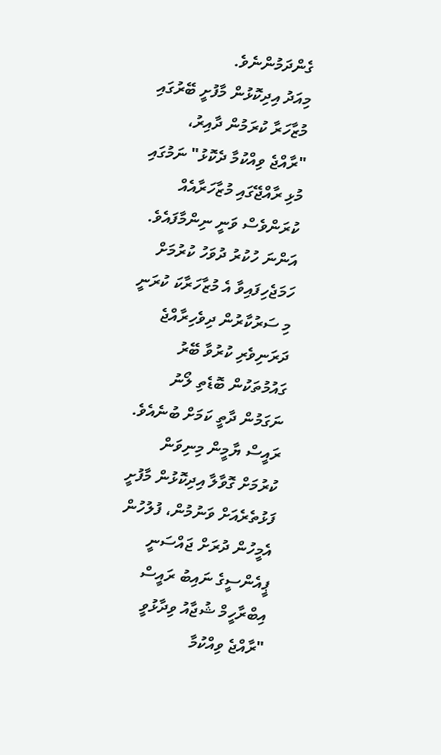ގެންދަމުންނެވެ.
މިއަދު އިދިކޮޅުން މާފުށީ ބޭރުގައި މުޒާހަރާ ކުރަމުން ދާއިރު، "ރާއްޖެ ވިއްކުމާ ދެކޮޅު" ނަމުގައި މުޅި ރާއްޖޭގައި މުޒާހަރާއެއް ކުރަންވެސް ވަނީ ނިންމާފައެވެ. އަންނަ ހުކުރު ދުވަހު ކުރުމަށް ހަމަޖެހިފައިވާ އެ މުޒާހަރާކަ ކުރަނީ މި ސަރުކާރުން ދިވެހިރާއްޖެ ދަރަނިވެރި ކުރުވާ ބޭރު ގައުމުތަކުން ބޮޑެތި ލޯނު ނަގަމުން ދާތީ ކަމަށް ބުނެއެވެ.
ރައީސް ޔާމީން މިނިވަން ކުރުމަށް ގޮވާލާ އިދިކޮޅުން މާފުށީ ފަޅުތެރެއަށް ވަނުމުން، ފުލުހުން އެމީހުން ދުރަށް ޖައްސަނީ
ޕީއެންސީގެ ނައިބު ރައީސް އިބްރާހީމް ޝުޖާއު ވިދާޅުވީ "ރާއްޖެ ވިއްކުމާ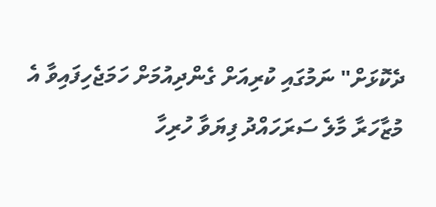ދެކޮޅަށް" ނަމުގައި ކުރިއަށް ގެންދިއުމަށް ހަމަޖެހިފައިވާ އެ މުޒާހަރާ މާލެ ސަރަހައްދު ފިޔަވާ ހުރިހާ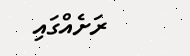ރަށެއްގައި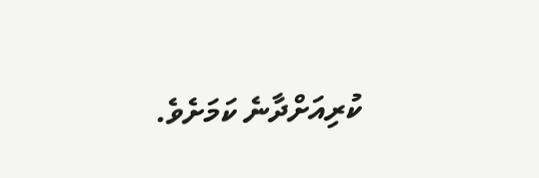ކުރިއަށްދާނެ ކަމަށެވެ.